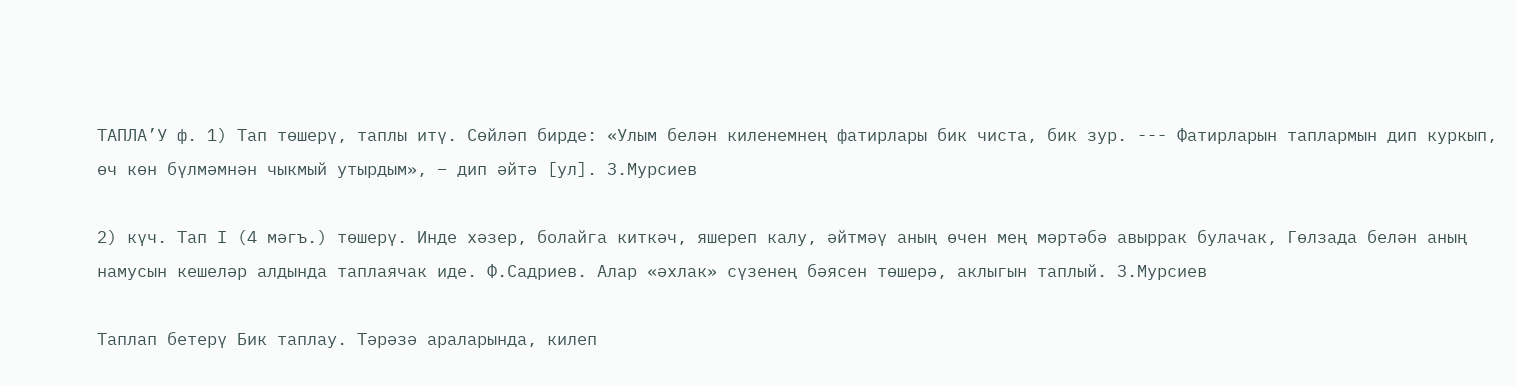ТАПЛА’У ф. 1) Тап төшерү, таплы итү. Сөйләп бирде: «Улым белән киленемнең фатирлары бик чиста, бик зур. --- Фатирларын таплармын дип куркып, өч көн бүлмәмнән чыкмый утырдым», – дип әйтә [ул]. З.Мурсиев

2) күч. Тап I (4 мәгъ.) төшерү. Инде хәзер, болайга киткәч, яшереп калу, әйтмәү аның өчен мең мәртәбә авыррак булачак, Гөлзада белән аның намусын кешеләр алдында таплаячак иде. Ф.Садриев. Алар «әхлак» сүзенең бәясен төшерә, аклыгын таплый. З.Мурсиев

Таплап бетерү Бик таплау. Тәрәзә араларында, килеп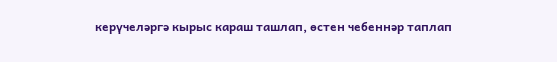керүчеләргә кырыс караш ташлап, өстен чебеннәр таплап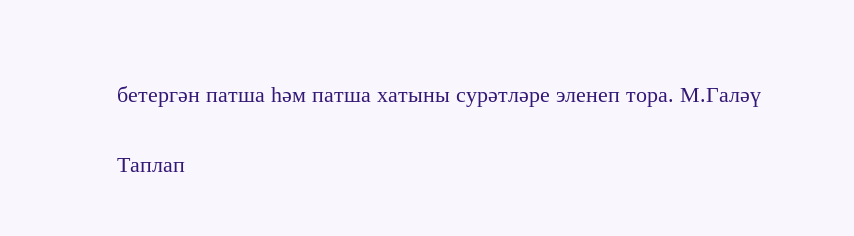бетергән патша һәм патша хатыны сурәтләре эленеп тора. М.Галәү

Таплап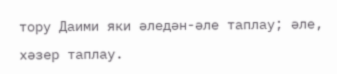тору Даими яки әледән-әле таплау; әле, хәзер таплау.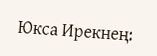Юкса Ирекнең: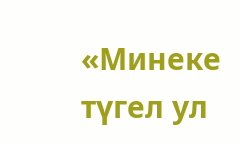«Минеке түгел ул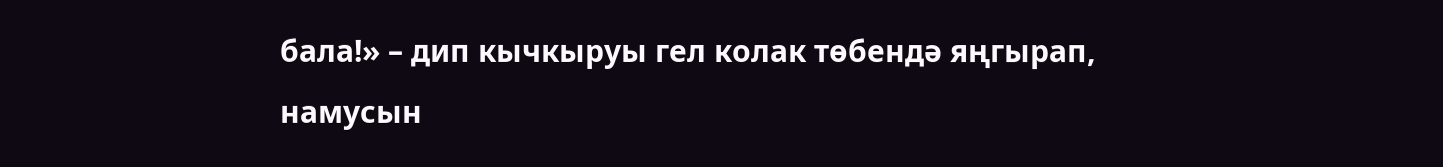бала!» – дип кычкыруы гел колак төбендә яңгырап, намусын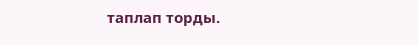таплап торды.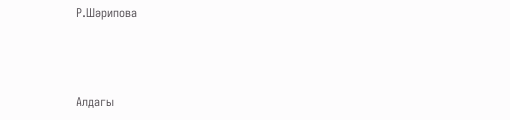Р.Шәрипова



Алдагы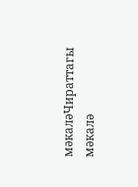мәкаләЧираттагы мәкалә